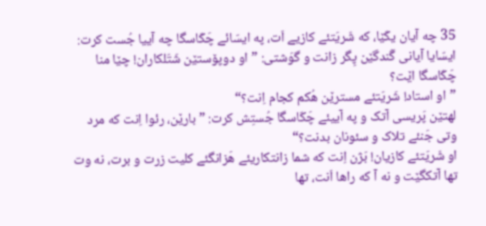35 چه آیان یکّێا، که شَریَتئے کازیے اَت، په ایسّائے چَکّاسگا چه آییا جُست کرت:
ایسّایا آیانی گَندگێن پِگر زانت و گوَشتی: ”او دوپۆستێن شَتَلکاران! چێا منا چَکّاسگا اێت؟
”او استاد! شَریَتئے مسترێن هُکم کجام اِنت؟“
لهتێن پَریسی آتک و په آییئے چَکّاسگا جُستِش کرت: ”بارێن، رئوا اِنت که مرد وتی جَنئے تلاک و سئونان بدنت؟“
او شَریَتئے کازیان! بَژن اِنت که شما زانتکاریئے هَزانگئے کلیت زرت و برت، نه وت تها آتکگێت و نه آ که راها اَنت، تها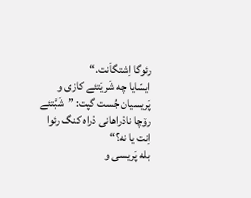رئوگا اِشتگاَنت.“
ایسّایا چه شَریَتئے کازی و پَریسیان جُست گپت: ”شَبَّتئے رۆچا نادْراهانی دْراه کنگ رئوا اِنت یا نه؟“
بله پَریسی و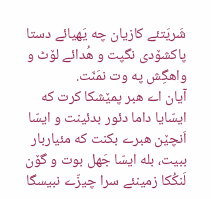شَریَتئے کازیان چه یَهیائے دستا پاکشۆدی نگپت و هُدائے لۆٹ و واهگِش په وت نمَنّت.
آیان اے هبر پمێشکا کرت که ایسّایا داما دئور بدئینت و ایسّا اَنچێن هبرے بکنت که مئیاربار ببیت، بله ایسّا جَهل بوت و گۆن لَنکُکا زمینئے سرا چیزّے نبیسگا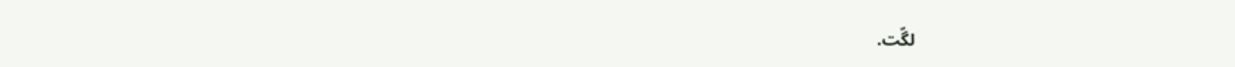لگّت.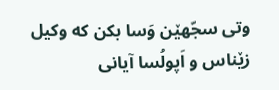وتی سجّهێن وَسا بکن که وکیل زێناس و اَپولُسا آیانی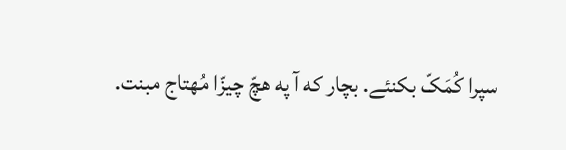سپرا کُمَکّ بکنئے. بچار که آ په هچّ چیزّا مُهتاج مبنت.